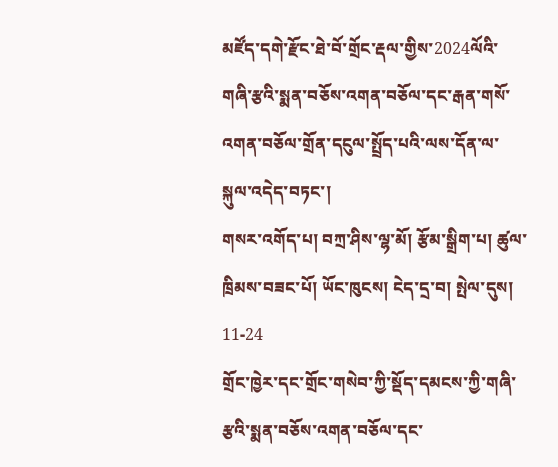མཛོད་དགེ་རྫོང་ཐེ་བོ་གྲོང་རྡལ་གྱིས་2024ལོའི་གཞི་རྩའི་སྨན་བཅོས་འགན་བཅོལ་དང་རྒན་གསོ་འགན་བཅོལ་གྲོན་དངུལ་སྤྲོད་པའི་ལས་དོན་ལ་སྐུལ་འདེད་བཏང་།
གསར་འགོད་པ། བཀྲ་ཤིས་ལྷ་མོ། རྩོམ་སྒྲིག་པ། ཚུལ་ཁྲིམས་བཟང་པོ། ཡོང་ཁུངས། ངེད་དྲ་བ། སྤེལ་དུས། 11-24
གྲོང་ཁྱེར་དང་གྲོང་གསེབ་ཀྱི་སྡོད་དམངས་ཀྱི་གཞི་རྩའི་སྨན་བཅོས་འགན་བཅོལ་དང་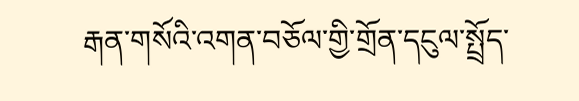རྒན་གསོའི་འགན་བཅོལ་གྱི་གྲོན་དངུལ་སྤྲོད་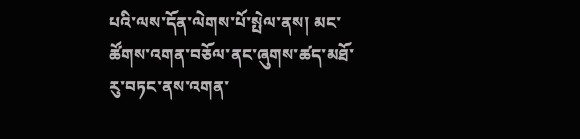པའི་ལས་དོན་ལེགས་པོ་སྤེལ་ནས། མང་ཚོགས་འགན་བཅོལ་ནང་ཞུགས་ཚད་མཐོ་རུ་བཏང་ནས་འགན་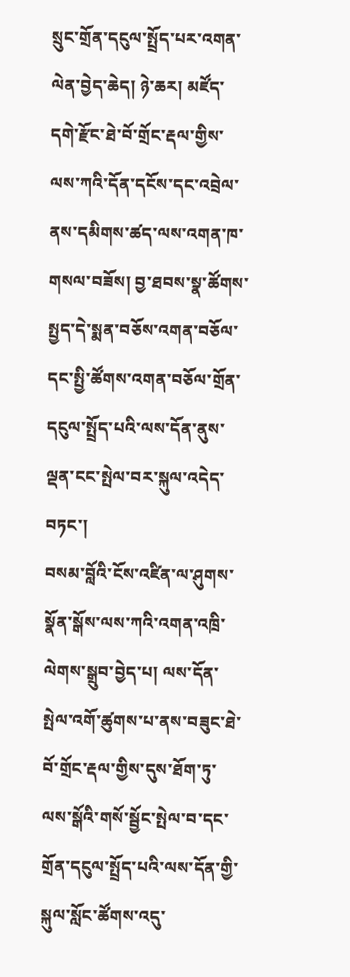སྲུང་གྲོན་དངུལ་སྤྲོད་པར་འགན་ལེན་བྱེད་ཆེད། ཉེ་ཆར། མཛོད་དགེ་རྫོང་ཐེ་བོ་གྲོང་རྡལ་གྱིས་ལས་ཀའི་དོན་དངོས་དང་འབྲེལ་ནས་དམིགས་ཚད་ལས་འགན་ཁ་གསལ་བཟོས། བྱ་ཐབས་སྣ་ཚོགས་སྤྱད་དེ་སྨན་བཅོས་འགན་བཅོལ་དང་སྤྱི་ཚོགས་འགན་བཅོལ་གྲོན་དངུལ་སྤྲོད་པའི་ལས་དོན་ནུས་ལྡན་ངང་སྤེལ་བར་སྐུལ་འདེད་བཏང་།
བསམ་བློའི་ངོས་འཛིན་ལ་ཤུགས་སྣོན་སྒོས་ལས་ཀའི་འགན་འཁྲི་ལེགས་སྒྲུབ་བྱེད་པ། ལས་དོན་སྤེལ་འགོ་ཚུགས་པ་ནས་བཟུང་ཐེ་བོ་གྲོང་རྡལ་གྱིས་དུས་ཐོག་ཏུ་ལས་སྒོའི་གསོ་སྦྱོང་སྤེལ་བ་དང་གྲོན་དངུལ་སྤྲོད་པའི་ལས་དོན་གྱི་སྐུལ་སློང་ཚོགས་འདུ་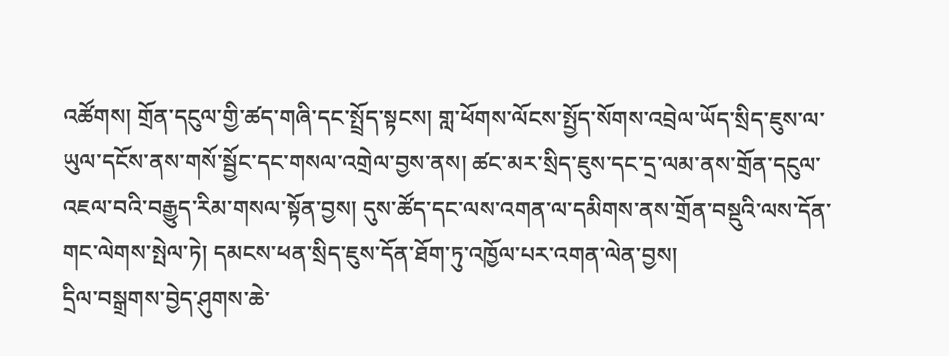འཚོགས། གྲོན་དངུལ་གྱི་ཚད་གཞི་དང་སྤྲོད་སྟངས། གླ་ཕོགས་ལོངས་སྤྱོད་སོགས་འབྲེལ་ཡོད་སྲིད་ཇུས་ལ་ཡུལ་དངོས་ནས་གསོ་སྦྱོང་དང་གསལ་འགྲེལ་བྱས་ནས། ཚང་མར་སྲིད་ཇུས་དང་དྲ་ལམ་ནས་གྲོན་དངུལ་འཇལ་བའི་བརྒྱུད་རིམ་གསལ་སྟོན་བྱས། དུས་ཚོད་དང་ལས་འགན་ལ་དམིགས་ནས་གྲོན་བསྡུའི་ལས་དོན་གང་ལེགས་སྤེལ་ཏེ། དམངས་ཕན་སྲིད་ཇུས་དོན་ཐོག་ཏུ་འཁྱོལ་པར་འགན་ལེན་བྱས།
དྲིལ་བསྒྲགས་བྱེད་ཤུགས་ཆེ་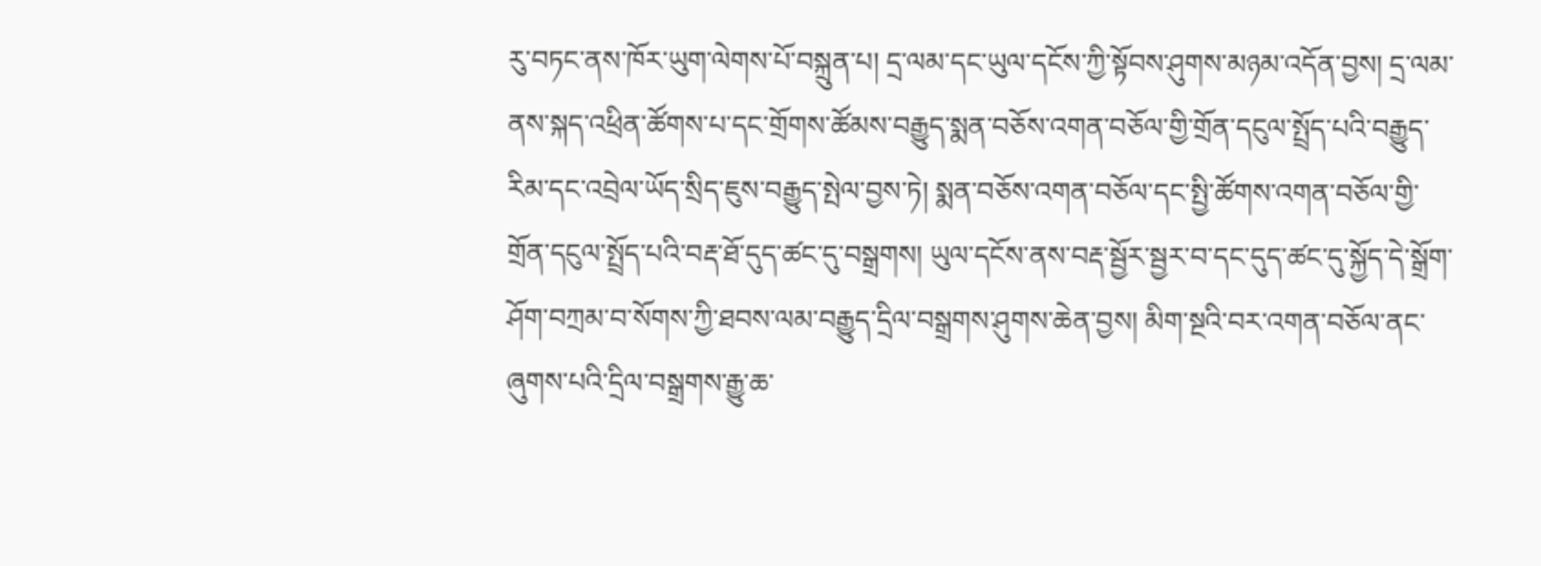རུ་བཏང་ནས་ཁོར་ཡུག་ལེགས་པོ་བསྐྲུན་པ། དྲ་ལམ་དང་ཡུལ་དངོས་ཀྱི་སྟོབས་ཤུགས་མཉམ་འདོན་བྱས། དྲ་ལམ་ནས་སྐད་འཕྲིན་ཚོགས་པ་དང་གྲོགས་ཚོམས་བརྒྱུད་སྨན་བཅོས་འགན་བཅོལ་གྱི་གྲོན་དངུལ་སྤྲོད་པའི་བརྒྱུད་རིམ་དང་འབྲེལ་ཡོད་སྲིད་ཇུས་བརྒྱུད་སྤེལ་བྱས་ཏེ། སྨན་བཅོས་འགན་བཅོལ་དང་སྤྱི་ཚོགས་འགན་བཅོལ་གྱི་གྲོན་དངུལ་སྤྲོད་པའི་བརྡ་ཐོ་དུད་ཚང་དུ་བསྒྲགས། ཡུལ་དངོས་ནས་བརྡ་སྦྱོར་སྦྱར་བ་དང་དུད་ཚང་དུ་སྐྱོད་དེ་སྒྲོག་ཤོག་བཀྲམ་བ་སོགས་ཀྱི་ཐབས་ལམ་བརྒྱུད་དྲིལ་བསྒྲགས་ཤུགས་ཆེན་བྱས། མིག་སྔའི་བར་འགན་བཅོལ་ནང་ཞུགས་པའི་དྲིལ་བསྒྲགས་རྒྱུ་ཆ་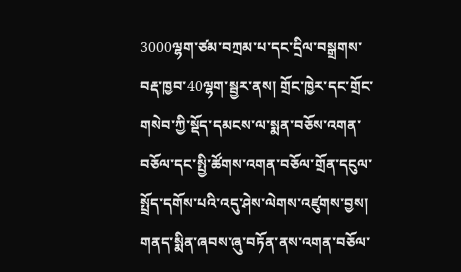3000ལྷག་ཙམ་བཀྲམ་པ་དང་དྲིལ་བསྒྲགས་བརྡ་ཁྱབ་40ལྷག་སྦྱར་ནས། གྲོང་ཁྱེར་དང་གྲོང་གསེབ་ཀྱི་སྡོད་དམངས་ལ་སྨན་བཅོས་འགན་བཅོལ་དང་སྤྱི་ཚོགས་འགན་བཅོལ་གྲོན་དངུལ་སྤྲོད་དགོས་པའི་འདུ་ཤེས་ལེགས་འཛུགས་བྱས།
གནད་སྨིན་ཞབས་ཞུ་བཏོན་ནས་འགན་བཅོལ་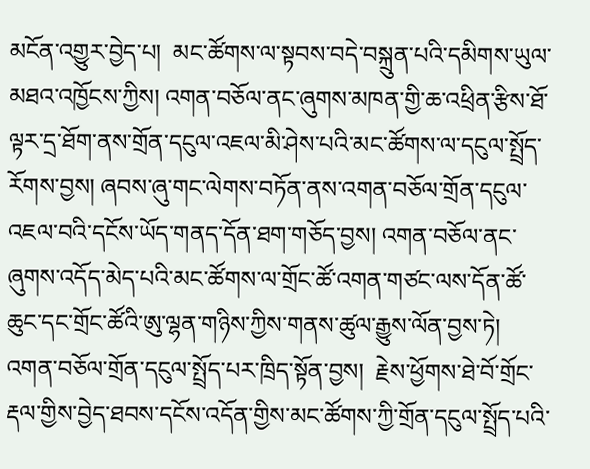མངོན་འགྱུར་བྱེད་པ།  མང་ཚོགས་ལ་སྟབས་བདེ་བསྐྲུན་པའི་དམིགས་ཡུལ་མཐའ་འཁྱོངས་ཀྱིས། འགན་བཅོལ་ནང་ཞུགས་མཁན་གྱི་ཆ་འཕྲིན་རྩིས་ཐོ་ལྟར་དྲ་ཐོག་ནས་གྲོན་དངུལ་འཇལ་མི་ཤེས་པའི་མང་ཚོགས་ལ་དངུལ་སྤྲོད་རོགས་བྱས། ཞབས་ཞུ་གང་ལེགས་བཏོན་ནས་འགན་བཅོལ་གྲོན་དངུལ་འཇལ་བའི་དངོས་ཡོད་གནད་དོན་ཐག་གཅོད་བྱས། འགན་བཅོལ་ནང་ཞུགས་འདོད་མེད་པའི་མང་ཚོགས་ལ་གྲོང་ཚོ་འགན་གཙང་ལས་དོན་ཚོ་ཆུང་དང་གྲོང་ཚོའི་ཨུ་ལྷན་གཉིས་ཀྱིས་གནས་ཚུལ་རྒྱུས་ལོན་བྱས་ཏེ། འགན་བཅོལ་གྲོན་དངུལ་སྤྲོད་པར་ཁྲིད་སྟོན་བྱས།  རྗེས་ཕྱོགས་ཐེ་བོ་གྲོང་རྡལ་གྱིས་བྱེད་ཐབས་དངོས་འདོན་གྱིས་མང་ཚོགས་ཀྱི་གྲོན་དངུལ་སྤྲོད་པའི་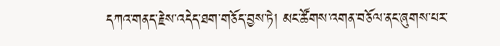དཀའ་གནད་རྗེས་འདེད་ཐག་གཅོད་བྱས་ཏེ། མང་ཚོགས་འགན་བཅོལ་ནང་ཞུགས་པར་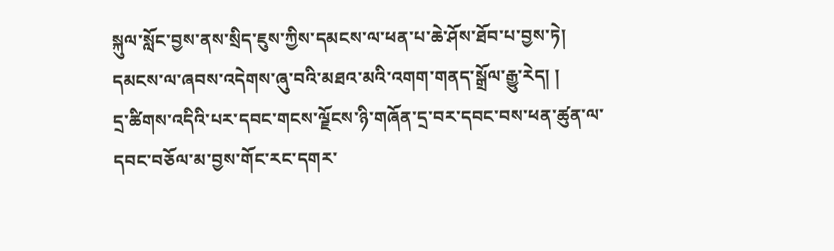སྐུལ་སློང་བྱས་ནས་སྲིད་ཇུས་ཀྱིས་དམངས་ལ་ཕན་པ་ཆེ་ཤོས་ཐོབ་པ་བྱས་ཏེ། དམངས་ལ་ཞབས་འདེགས་ཞུ་བའི་མཐའ་མའི་འགག་གནད་སྒྲོལ་རྒྱུ་རེད། །
དྲ་ཚིགས་འདིའི་པར་དབང་གངས་ལྗོངས་ཉི་གཞོན་དྲ་བར་དབང་བས་ཕན་ཚུན་ལ་དབང་བཅོལ་མ་བྱས་གོང་རང་དགར་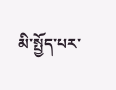མི་སྤྱོད་པར་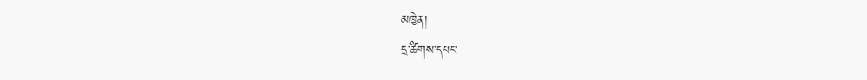མཁྱེན།
དྲ་ཚིགས་དཔང་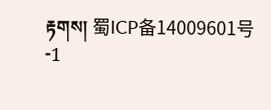རྟགས། 蜀ICP备14009601号-1